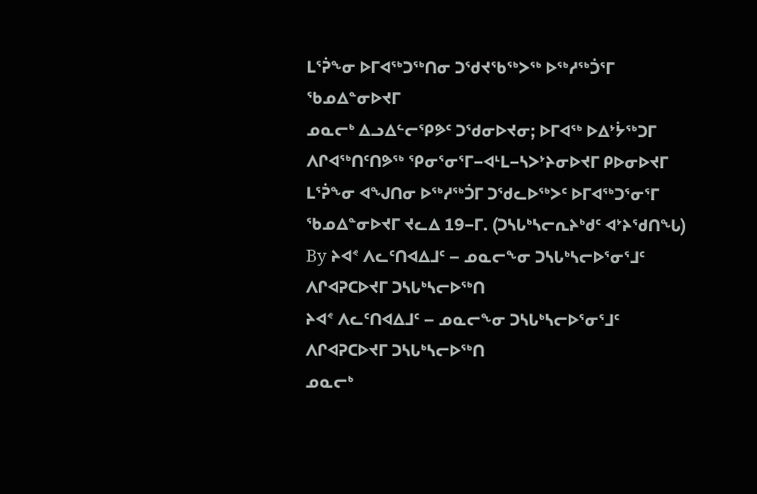ᒪᕐᕉᖕᓂ ᐅᒥᐊᖅᑐᖅᑎᓂ ᑐᖁᔪᖃᖅᐳᖅ ᐅᖅᓱᖅᑑᕐᒥ ᖃᓄᐃᓐᓂᐅᔪᒥ
ᓄᓇᓕᒃ ᐃᓗᐃᓪᓕᕿᕗᑦ ᑐᖁᓂᐅᔪᓂ; ᐅᒥᐊᖅ ᐅᐃᔾᔮᖅᑐᒥ ᐱᒋᐊᖅᑎᑦᑎᕗᖅ ᕿᓂᕐᓂᕐᒥ−ᐊᒻᒪ−ᓴᐳᔾᔨᓂᐅᔪᒥ ᑭᐅᓂᐅᔪᒥ
ᒪᕐᕉᖕᓂ ᐊᖑᑎᓂ ᐅᖅᓱᖅᑑᒥ ᑐᖁᓚᐅᖅᐳᑦ ᐅᒥᐊᖅᑐᕐᓂᕐᒥ ᖃᓄᐃᓐᓂᐅᔪᒥ ᔪᓚᐃ 19−ᒥ. (ᑐᓴᒐᒃᓴᓕᕆᔨᒃᑯᑦ ᐊᔾᔨᖁᑎᖓ)
By ᔨᐊᕝ ᐱᓚᑦᑎᐊᐃᒧᑦ – ᓄᓇᓕᖕᓂ ᑐᓴᒐᒃᓴᓕᐅᕐᓂᕐᒧᑦ ᐱᒋᐊᕈᑕᐅᔪᒥ ᑐᓴᒐᒃᓴᓕᐅᖅᑎ
ᔨᐊᕝ ᐱᓚᑦᑎᐊᐃᒧᑦ – ᓄᓇᓕᖕᓂ ᑐᓴᒐᒃᓴᓕᐅᕐᓂᕐᒧᑦ ᐱᒋᐊᕈᑕᐅᔪᒥ ᑐᓴᒐᒃᓴᓕᐅᖅᑎ
ᓄᓇᓕᒃ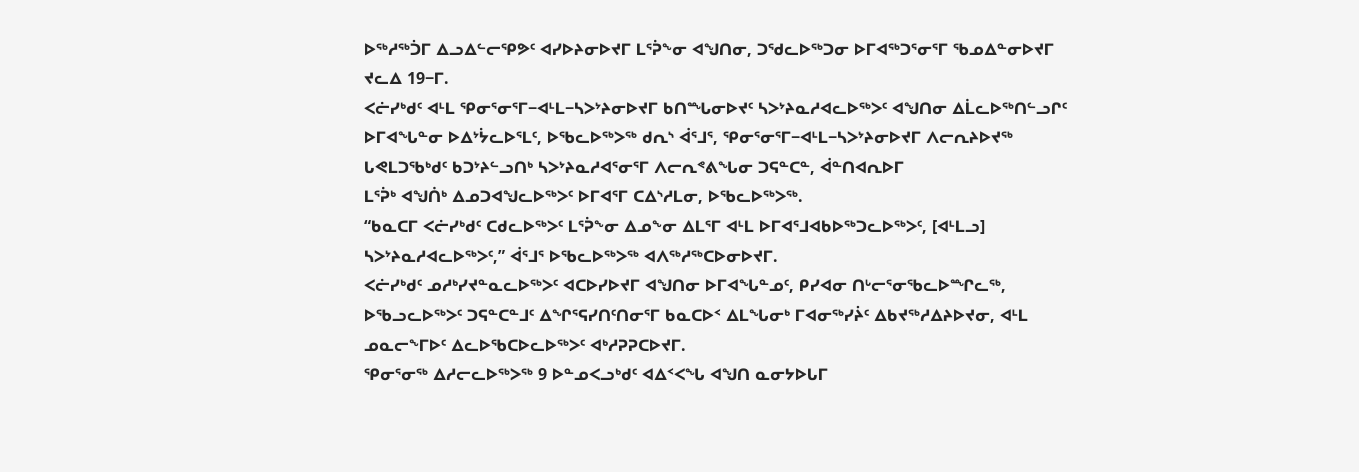ᐅᖅᓱᖅᑑᒥ ᐃᓗᐃᓪᓕᕿᕗᑦ ᐊᓯᐅᔨᓂᐅᔪᒥ ᒪᕐᕉᖕᓂ ᐊᖑᑎᓂ, ᑐᖁᓚᐅᖅᑐᓂ ᐅᒥᐊᖅᑐᕐᓂᕐᒥ ᖃᓄᐃᓐᓂᐅᔪᒥ ᔪᓚᐃ 19−ᒥ.
ᐸᓖᓯᒃᑯᑦ ᐊᒻᒪ ᕿᓂᕐᓂᕐᒥ−ᐊᒻᒪ−ᓴᐳᔾᔨᓂᐅᔪᒥ ᑲᑎᙵᓂᐅᔪᑦ ᓴᐳᔾᔨᓇᓱᐊᓚᐅᖅᐳᑦ ᐊᖑᑎᓂ ᐃᒫᓚᐅᖅᑎᓪᓗᒋᑦ ᐅᒥᐊᖓᓐᓂ ᐅᐃᔾᔮᓚᐅᕐᒪᑦ, ᐅᖃᓚᐅᖅᐳᖅ ᑯᕆᔅ ᐋᕐᒧᕐ, ᕿᓂᕐᓂᕐᒥ−ᐊᒻᒪ−ᓴᐳᔾᔨᓂᐅᔪᒥ ᐱᓕᕆᔨᐅᔪᖅ ᒐᕙᒪᑐᖃᒃᑯᑦ ᑲᑐᔾᔨᓪᓗᑎᒃ ᓴᐳᔾᔨᓇᓱᐊᕐᓂᕐᒥ ᐱᓕᕆᕝᕕᖓᓂ ᑐᕋᓐᑕᓐ, ᐋᓐᑎᐊᕆᐅᒥ
ᒪᕐᕉᒃ ᐊᖑᑏᒃ ᐃᓄᑐᐊᖑᓚᐅᖅᐳᑦ ᐅᒥᐊᕐᒥ ᑕᐃᔅᓱᒪᓂ, ᐅᖃᓚᐅᖅᐳᖅ.
“ᑲᓇᑕᒥ ᐸᓖᓯᒃᑯᑦ ᑕᑯᓚᐅᖅᐳᑦ ᒪᕐᕉᖕᓂ ᐃᓄᖕᓂ ᐃᒪᕐᒥ ᐊᒻᒪ ᐅᒥᐊᕐᒧᐊᑲᐅᖅᑐᓚᐅᖅᐳᑦ, [ᐊᒻᒪᓗ] ᓴᐳᔾᔨᓇᓱᐊᓚᐅᖅᐳᑦ,” ᐋᕐᒧᕐ ᐅᖃᓚᐅᖅᐳᖅ ᐊᐱᖅᓱᖅᑕᐅᓂᐅᔪᒥ.
ᐸᓖᓯᒃᑯᑦ ᓄᓱᒃᓯᔪᓐᓇᓚᐅᖅᐳᑦ ᐊᑕᐅᓯᐅᔪᒥ ᐊᖑᑎᓂ ᐅᒥᐊᖓᓐᓄᑦ, ᑭᓯᐊᓂ ᑎᒡᓕᕐᓂᖃᓚᐅᙱᓚᖅ, ᐅᖃᓗᓚᐅᖅᐳᑦ ᑐᕋᓐᑕᓐᒧᑦ ᐃᖏᕐᕋᓯᑎᑦᑎᓂᕐᒥ ᑲᓇᑕᐅᑉ ᐃᒪᖓᓂᒃ ᒥᐊᓂᖅᓯᔩᑦ ᐃᑲᔪᖅᓱᐃᔨᐅᔪᓂ, ᐊᒻᒪ ᓄᓇᓕᖕᒥᐅᑦ ᐃᓚᐅᖃᑕᐅᓚᐅᖅᐳᑦ ᐊᒃᓱᕈᕈᑕᐅᔪᒥ.
ᕿᓂᕐᓂᖅ ᐃᓱᓕᓚᐅᖅᐳᖅ 9 ᐅᓐᓄᐸᓗᒃᑯᑦ ᐊᐃᑉᐸᖓ ᐊᖑᑎ ᓇᓂᔭᐅᒐᒥ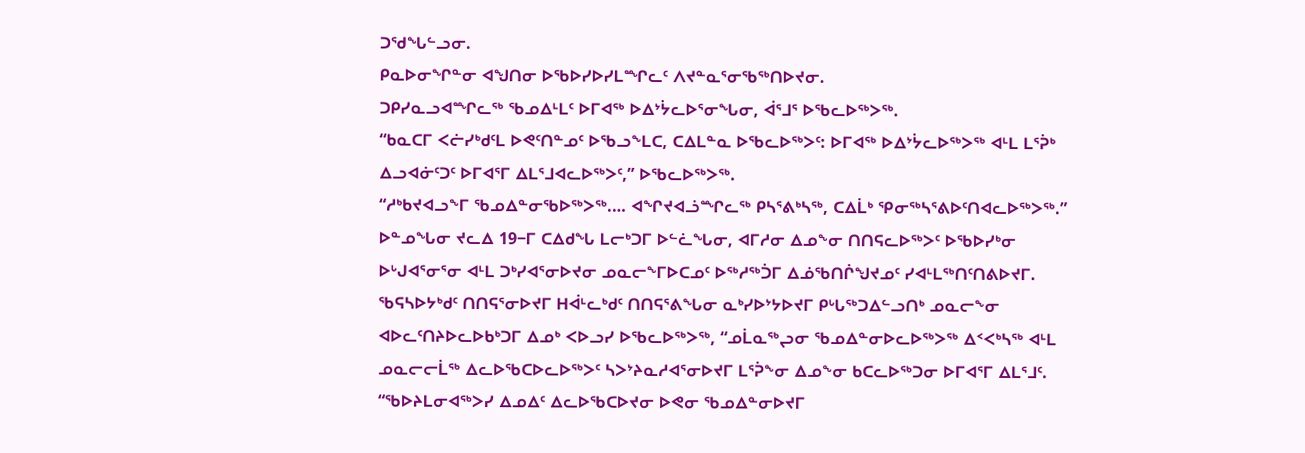ᑐᖁᖓᓪᓗᓂ.
ᑭᓇᐅᓂᖏᓐᓂ ᐊᖑᑎᓂ ᐅᖃᐅᓯᐅᓯᒪᙱᓚᑦ ᐱᔪᓐᓇᕐᓂᖃᖅᑎᐅᔪᓂ.
ᑐᑭᓯᓇᓗᐊᙱᓚᖅ ᖃᓄᐃᒻᒪᑦ ᐅᒥᐊᖅ ᐅᐃᔾᔮᓚᐅᕐᓂᖓᓂ, ᐋᕐᒧᕐ ᐅᖃᓚᐅᖅᐳᖅ.
“ᑲᓇᑕᒥ ᐸᓖᓯᒃᑯᑦᒪ ᐅᕙᑦᑎᓐᓄᑦ ᐅᖃᓗᖕᒪᑕ, ᑕᐃᒪᓐᓇ ᐅᖃᓚᐅᖅᐳᑦ: ᐅᒥᐊᖅ ᐅᐃᔾᔮᓚᐅᖅᐳᖅ ᐊᒻᒪ ᒪᕐᕉᒃ ᐃᓗᐊᓃᑦᑐᑦ ᐅᒥᐊᕐᒥ ᐃᒪᕐᒧᐊᓚᐅᖅᐳᑦ,” ᐅᖃᓚᐅᖅᐳᖅ.
“ᓱᒃᑲᔪᐊᓗᖕᒥ ᖃᓄᐃᓐᓂᖃᐅᖅᐳᖅ.… ᐊᖏᔪᐊᓘᙱᓚᖅ ᑭᓴᕐᕕᒃᓴᖅ, ᑕᐃᒫᒃ ᕿᓂᖅᓴᕐᕕᐅᑦᑎᐊᓚᐅᖅᐳᖅ.”
ᐅᓐᓄᖓᓂ ᔪᓚᐃ 19−ᒥ ᑕᐃᑯᖓ ᒪᓕᒃᑐᒥ ᐅᓪᓛᖓᓂ, ᐊᒥᓱᓂ ᐃᓄᖕᓂ ᑎᑎᕋᓚᐅᖅᐳᑦ ᐅᖃᐅᓯᒃᓂ ᐅᒡᒍᐊᕐᓂᕐᓂ ᐊᒻᒪ ᑐᒃᓯᐊᕐᓂᐅᔪᓂ ᓄᓇᓕᖕᒥᐅᑕᓄᑦ ᐅᖅᓱᖅᑑᒥ ᐃᓅᖃᑎᒌᖑᔪᓄᑦ ᓯᐊᒻᒪᖅᑎᑦᑎᕕᐅᔪᒥ.
ᖃᕋᓴᐅᔭᒃᑯᑦ ᑎᑎᕋᕐᓂᐅᔪᒥ ᕼᐋᒻᓚᒃᑯᑦ ᑎᑎᕋᕐᕕᖓᓂ ᓇᒃᓯᐅᔾᔭᐅᔪᒥ ᑭᒡᒐᖅᑐᐃᓪᓗᑎᒃ ᓄᓇᓕᖕᓂ ᐊᐅᓚᑦᑎᔨᐅᓚᐅᑲᒃᑐᒥ ᐃᓄᒃ ᐸᐅᓗᓯ ᐅᖃᓚᐅᖅᐳᖅ, “ᓄᒫᓇᖅᖢᓂ ᖃᓄᐃᓐᓂᐅᓚᐅᖅᐳᖅ ᐃᑉᐸᒃᓴᖅ ᐊᒻᒪ ᓄᓇᓕᓕᒫᖅ ᐃᓚᐅᖃᑕᐅᓚᐅᖅᐳᑦ ᓴᐳᔾᔨᓇᓱᐊᕐᓂᐅᔪᒥ ᒪᕐᕉᖕᓂ ᐃᓄᖕᓂ ᑲᑕᓚᐅᖅᑐᓂ ᐅᒥᐊᕐᒥ ᐃᒪᕐᒧᑦ.
“ᖃᐅᔨᒪᓂᐊᖅᐳᓯ ᐃᓄᐃᑦ ᐃᓚᐅᖃᑕᐅᔪᓂ ᐅᕙᓂ ᖃᓄᐃᓐᓂᐅᔪᒥ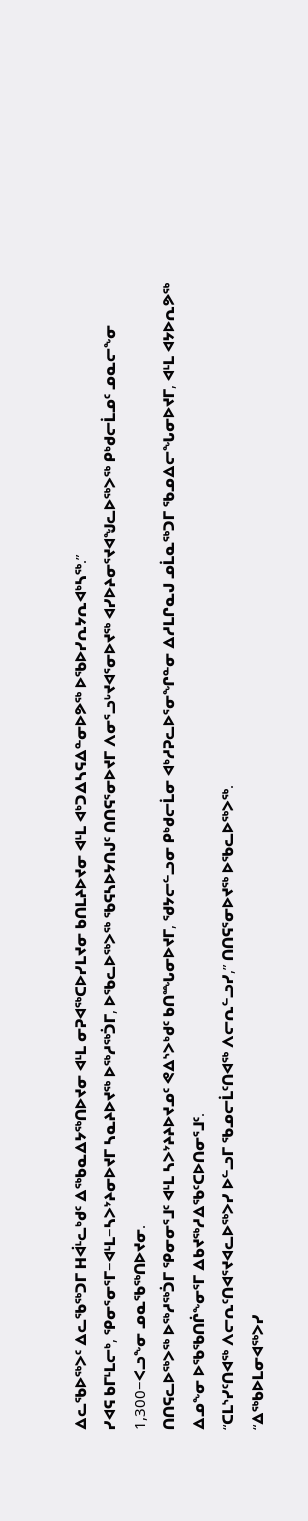ᐃᓚᖃᐅᖅᐳᑦ ᐃᓚᖃᖅᑐᒥ ᕼᐋᒻᓚᒃᑯᑦ ᐃᖅᑲᓇᐃᔭᖅᑎᐅᔪᓂ ᐊᒻᒪ ᓂᕈᐊᖅᑕᐅᓯᒪᔪᓂ ᑲᑎᒪᔨᐅᔪᓂ ᐊᒻᒪ ᐊᒃᑐᐃᓴᕋᐃᓐᓂᐅᕗᖅ ᐅᖃᐅᓯᕆᔭᕆᐊᒃᓴᖅ.”
ᓯᐊᕋ ᑲᒥᒻᒪᓕᒃ, ᕿᓂᕐᓂᕐᒥ−ᐊᒻᒪ−ᓴᐳᔾᔨᓂᐅᔪᒥ ᓴᓇᔨᐅᔪᖅ ᐅᖅᓱᖅᑑᒥ, ᐅᖃᓚᐅᖅᐳᖅ ᖃᕋᓴᐅᔭᑎᒍᑦ ᑎᑎᕋᕐᓂᐅᔪᒥ ᐱᓂᕐᓗᒡᔪᐊᕐᓂᐅᔪᖅ ᐊᓯᐅᔨᓂᕐᔪᐊᖑᓚᐅᖅᐳᖅ ᑭᒃᑯᓕᒫᓄᑦ ᓄᓇᓕᖕᓂ 1,300−ᐸᓗᖕᓂ ᓄᓇᖃᖅᑎᐅᔪᓂ.
ᑎᑎᕋᓚᐅᖅᐳᖅ ᐅᖅᓱᖅᑑᒥ ᕿᓂᓂᕐᒧᑦ ᐊᒻᒪ ᓴᐳᔾᔨᔨᐅᔪᓄᑦ ᕙᐃᔅᐳᒃᑯᑦ ᑲᑎᙵᓂᐅᔪᒥ, ᖁᔭᓕᓪᓗᓂ ᑭᒃᑯᓕᒫᓂ ᐊᒃᓱᕈᓚᐅᕐᓂᖏᓐᓂ ᐃᓱᒪᒋᓇᒍ ᓄᒫᓇᖅᑐᒥ ᖃᓄᐃᓕᖓᓂᐅᔪᒥ, ᐊᒻᒪ ᐊᔭᐅᕆᕗᖅ ᐃᓄᖕᓂ ᐅᖃᖃᑎᒌᖕᓂᕐᒥ ᐃᑲᔪᖅᓱᐃᖃᑦᑕᐅᑎᓂᕐᒧᑦ.
“ᑕᒪᔅᓯᑦᑎᐊᖅ ᐱᓕᕆᑦᑎᐊᕐᔪᐊᓚᐅᖅᐳᓯ ᐅᓪᓗᒥ ᖃᓄᓕᒫᑦᑎᐊᖅ ᐱᓕᕆᓪᓗᓯ,” ᑎᑎᕋᕐᓂᐅᔪᖅ ᐅᖃᓚᐅᖅᐳᖅ.
“ᐃᖅᑲᐅᒪᓂᐊᖅᐳᓯ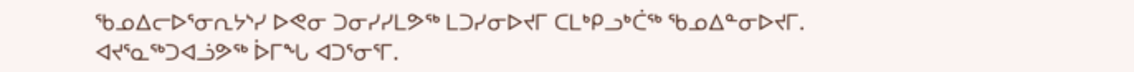ᖃᓄᐃᓕᐅᕐᓂᕆᔭᔅᓯ ᐅᕙᓂ ᑐᓂᓯᓯᒪᕗᖅ ᒪᑐᓯᓂᐅᔪᒥ ᑕᒪᒃᑭᓗᒃᑖᖅ ᖃᓄᐃᓐᓂᐅᔪᒥ. ᐊᔪᕐᓇᖅᑐᐊᓘᕗᖅ ᐆᒥᖓ ᐊᑐᕐᓂᕐᒥ.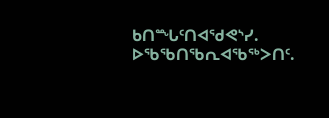ᑲᑎᙵᑦᑎᐊᖁᕙᔅᓯ. ᐅᖃᖃᑎᖃᕆᐊᖃᖅᐳᑎᑦ.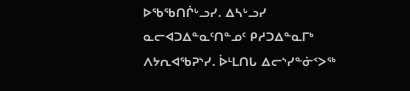ᐅᖃᖃᑎᒌᒡᓗᓯ. ᐃᓴᒡᓗᓯ ᓇᓕᐊᑐᐃᓐᓇᑦᑎᓐᓄᑦ ᑭᓱᑐᐃᓐᓇᒥᒃ ᐱᔭᕆᐊᖃᕈᔅᓯ. ᐆᒻᒪᑎᒐ ᐃᓕᔅᓯᓐᓃᑉᐳᖅ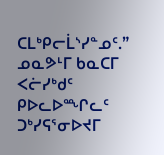ᑕᒪᒃᑭᓕᒫᔅᓯᓐᓄᑦ.”
ᓄᓇᕗᒻᒥ ᑲᓇᑕᒥ ᐸᓖᓯᒃᑯᑦ ᑭᐅᓚᐅᙱᓚᑦ ᑐᒃᓯᕋᕐᓂᐅᔪᒥ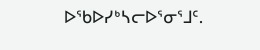ᐅᖃᐅᓯᒃᓴᓕᐅᕐᓂᕐᒧᑦ.